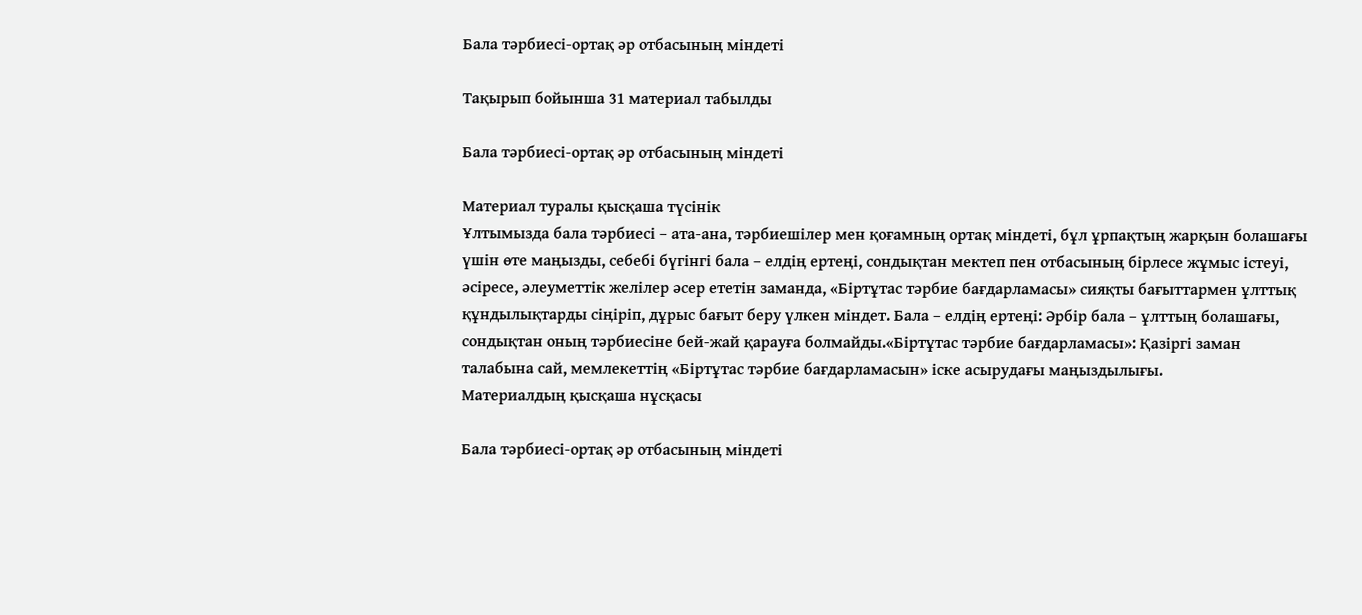Бала тәрбиесі-ортақ әр отбасының міндеті

Тақырып бойынша 31 материал табылды

Бала тәрбиесі-ортақ әр отбасының міндеті

Материал туралы қысқаша түсінік
Ұлтымызда бала тәрбиесі – ата-ана, тәрбиешілер мен қоғамның ортақ міндеті, бұл ұрпақтың жарқын болашағы үшін өте маңызды, себебі бүгінгі бала – елдің ертеңі, сондықтан мектеп пен отбасының бірлесе жұмыс істеуі, әсіресе, әлеуметтік желілер әсер ететін заманда, «Біртұтас тәрбие бағдарламасы» сияқты бағыттармен ұлттық құндылықтарды сіңіріп, дұрыс бағыт беру үлкен міндет. Бала – елдің ертеңі: Әрбір бала – ұлттың болашағы, сондықтан оның тәрбиесіне бей-жай қарауға болмайды.«Біртұтас тәрбие бағдарламасы»: Қазіргі заман талабына сай, мемлекеттің «Біртұтас тәрбие бағдарламасын» іске асырудағы маңыздылығы.
Материалдың қысқаша нұсқасы

Бала тәрбиесі-ортақ әр отбасының міндеті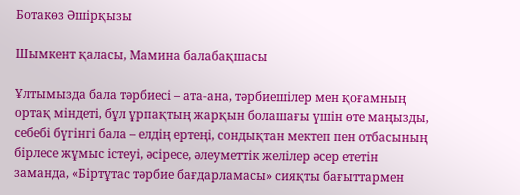Ботакөз Әшірқызы

Шымкент қаласы, Мамина балабақшасы

Ұлтымызда бала тәрбиесі – ата-ана, тәрбиешілер мен қоғамның ортақ міндеті, бұл ұрпақтың жарқын болашағы үшін өте маңызды, себебі бүгінгі бала – елдің ертеңі, сондықтан мектеп пен отбасының бірлесе жұмыс істеуі, әсіресе, әлеуметтік желілер әсер ететін заманда, «Біртұтас тәрбие бағдарламасы» сияқты бағыттармен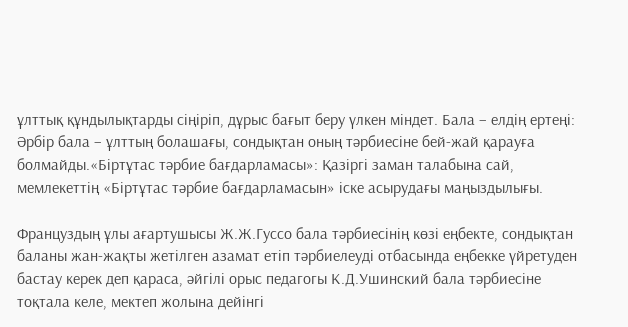ұлттық құндылықтарды сіңіріп, дұрыс бағыт беру үлкен міндет. Бала – елдің ертеңі: Әрбір бала – ұлттың болашағы, сондықтан оның тәрбиесіне бей-жай қарауға болмайды.«Біртұтас тәрбие бағдарламасы»: Қазіргі заман талабына сай, мемлекеттің «Біртұтас тәрбие бағдарламасын» іске асырудағы маңыздылығы.

Француздың ұлы ағартушысы Ж.Ж.Гуссо бала тәрбиесінің көзі еңбекте, сондықтан баланы жан-жақты жетілген азамат етіп тәрбиелеуді отбасында еңбекке үйретуден бастау керек деп қараса, әйгілі орыс педагогы К.Д.Ушинский бала тәрбиесіне тоқтала келе, мектеп жолына дейінгі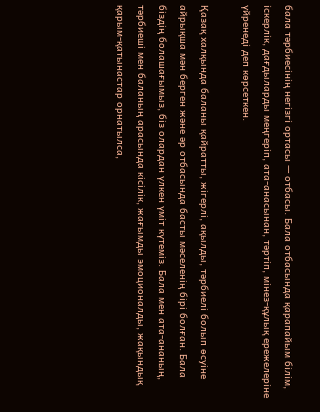бала тәрбиесінің негізгі ортасы — отбасы. Бала отбасында қарапайым білім, іскерлік, дағдыларды меңгеріп, ата-анасынан, тәртіп, мінез-құлық ережелеріне үйренеді деп көрсеткен.

Қазақ халқында баланы қайратты, жігерлі, ақылды, тәрбиелі болып өсуіне айрықша мән берген және әр отбасында басты мәселенің бірі болған. Бала біздің болашағымыз, біз олардан үлкен үміт күтеміз. Бала мен ата-ананың, тәрбиеші мен баланың арасында кісілік, жағымды эмоционалды, жақындық қарым-қатынастар орнатылса,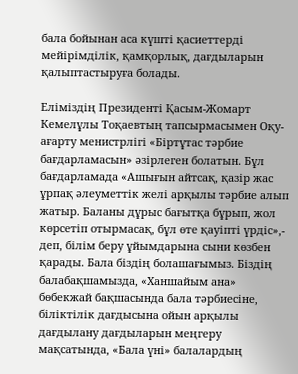бала бойынан аса күшті қасиеттерді мейірімділік, қамқорлық, дағдыларын қалыптастыруға болады.

Еліміздің Президенті Қасым-Жомарт Кемелұлы Тоқаевтың тапсырмасымен Оқу-ағарту менистрлігі «Біртұтас тәрбие бағдарламасын» әзірлеген болатын. Бұл бағдарламада «Ашығын айтсақ, қазір жас ұрпақ әлеуметтік желі арқылы тәрбие алып жатыр. Баланы дұрыс бағытқа бұрып, жол көрсетіп отырмасақ, бұл өте қауіпті үрдіс»,- деп, білім беру ұйымдарына сыни көзбен қарады. Бала біздің болашағымыз. Біздің балабақшамызда, «Ханшайым ана» бөбекжай бақшасында бала тәрбиесіне, біліктілік дағдысына ойын арқылы дағдылану дағдыларын меңгеру мақсатында, «Бала үні» балалардың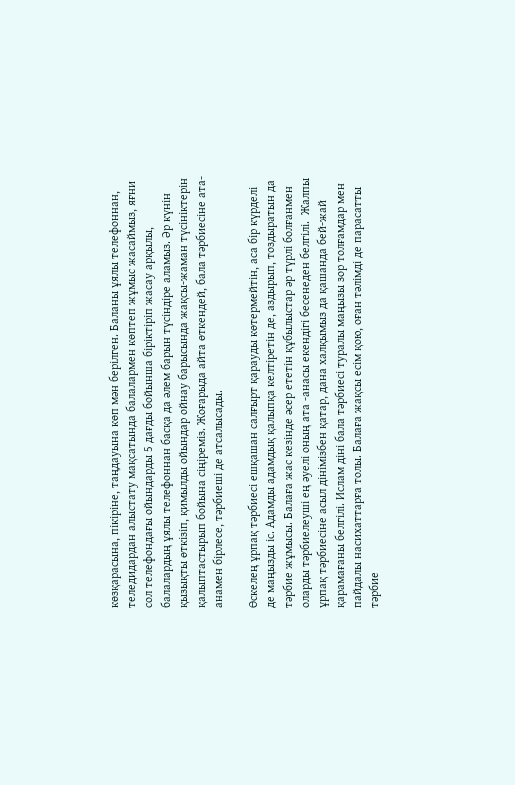көзқарасына, пікіріне, таңдауына көп мән берілген. Баланы ұялы телефоннан, теледидардан алыстату мақсатында балалармен көптеп жұмыс жасаймыз, яғни сол телефондағы ойындарды 5 дағды бойынша біріктіріп жасау арқылы, балалардың ұялы телефоннан басқа да әлем барын түсіндіре аламыз. Әр күнін қызықты өткізіп, қимылды ойындар ойнау барысында жақсы-жаман түсініктерін қалыптастырып бойына сіңіреміз. Жоғарыда айта өткендей, бала тәрбиесіне ата-анамен бірлесе, тәрбиеші де атсалысады.

Өскелең ұрпақ тәрбиесі ешқашан салғырт қарауды көтермейтін, аса бір күрделі де маңызды іс. Адамды адамдық қалыпқа келтіретін де, аздырып, тоздыратын да тәрбие жұмысы. Балаға жас кезінде әсер ететін құбылыстар әр түрлі болғанмен оларды тәрбиелеуші ең әуелі оның ата -анасы екендігі бесенеден белгілі.  Жалпы ұрпақ тәрбиесіне асыл дінімізбен қатар, дана халқымыз да қашанда бей-жай қарамағаны белгілі. Ислам діні бала тәрбиесі туралы маңызы зор толғамдар мен пайдалы насихаттарға толы. Балаға жақсы есім қою, оған тәлімді де парасатты тәрбие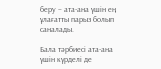беру – ата-ана үшін ең ұлағатты парыз болып саналады.

Бала тәрбиесі ата-ана үшін күрделі де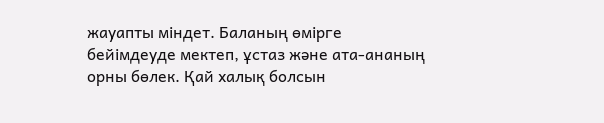жауапты міндет. Баланың өмірге бейімдеуде мектеп, ұстаз және ата-ананың орны бөлек. Қай халық болсын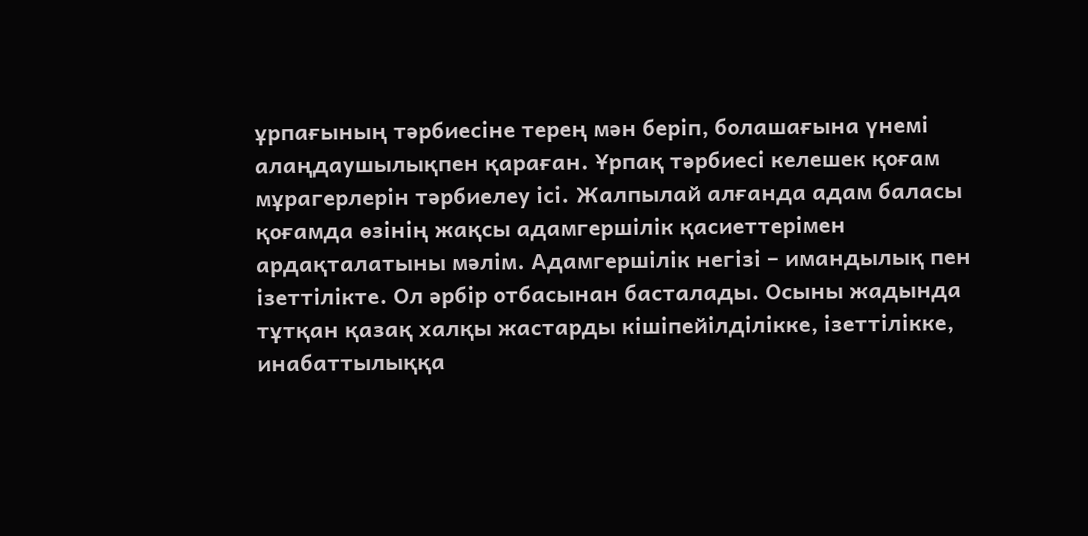ұрпағының тәрбиесіне терең мән беріп, болашағына үнемі алаңдаушылықпен қараған. Ұрпақ тәрбиесі келешек қоғам мұрагерлерін тәрбиелеу ісі. Жалпылай алғанда адам баласы қоғамда өзінің жақсы адамгершілік қасиеттерімен ардақталатыны мәлім. Адамгершілік негізі – имандылық пен ізеттілікте. Ол әрбір отбасынан басталады. Осыны жадында тұтқан қазақ халқы жастарды кішіпейілділікке, ізеттілікке, инабаттылыққа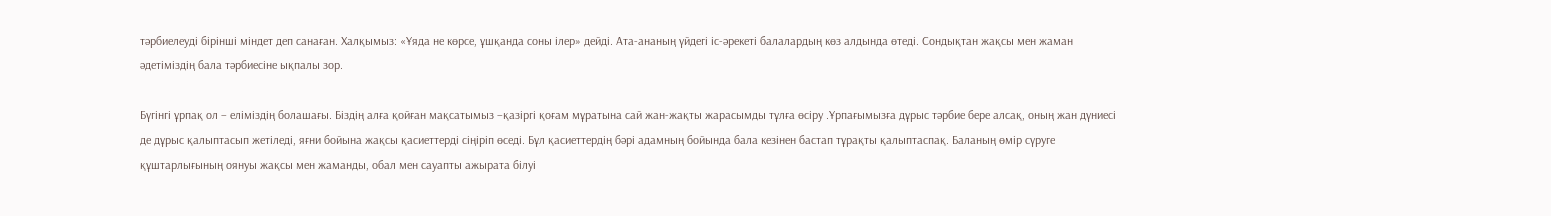тәрбиелеуді бірінші міндет деп санаған. Халқымыз: «Ұяда не көрсе, ұшқанда соны ілер» дейді. Ата-ананың үйдегі іс-әрекеті балалардың көз алдында өтеді. Сондықтан жақсы мен жаман әдетіміздің бала тәрбиесіне ықпалы зор.

Бүгінгі ұрпақ ол – еліміздің болашағы. Біздің алға қойған мақсатымыз –қазіргі қоғам мұратына сай жан-жақты жарасымды тұлға өсіру .Ұрпағымызға дұрыс тәрбие бере алсақ, оның жан дүниесі де дұрыс қалыптасып жетіледі, яғни бойына жақсы қасиеттерді сіңіріп өседі. Бұл қасиеттердің бәрі адамның бойында бала кезінен бастап тұрақты қалыптаспақ. Баланың өмір сүруге құштарлығының оянуы жақсы мен жаманды, обал мен сауапты ажырата білуі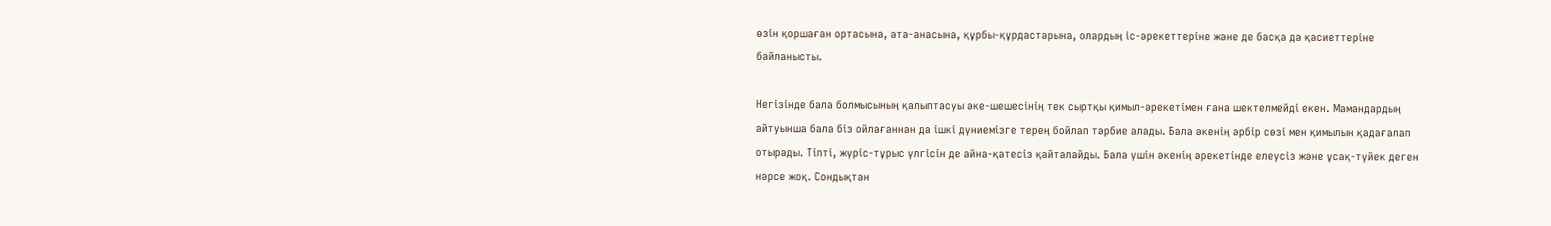өзін қоршаған ортасына, ата-анасына, құрбы-құрдастарына, олардың іс-әрекеттеріне және де басқа да қасиеттеріне байланысты.

Негізінде бала болмысының қалыптасуы әке-шешесінің тек сыртқы қимыл-әрекетімен ғана шектелмейді екен. Мамандардың айтуынша бала біз ойлағаннан да ішкі дүниемізге терең бойлап тәрбие алады. Бала әкенің әрбір сөзі мен қимылын қадағалап отырады. Тіпті, жүріс-тұрыс үлгісін де айна-қатесіз қайталайды. Бала үшін әкенің әрекетінде елеусіз және ұсақ-түйек деген нәрсе жоқ. Сондықтан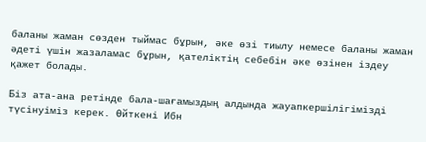баланы жаман сөзден тыймас бұрын, әке өзі тиылу немесе баланы жаман әдеті үшін жазаламас бұрын, қателіктің себебін әке өзінен іздеу қажет болады.

Біз ата-ана ретінде бала-шағамыздың алдында жауапкершілігімізді түсінуіміз керек. Өйткені Ибн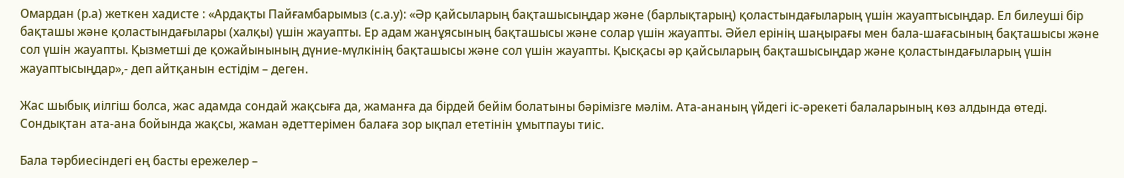Омардан (р.а) жеткен хадисте : «Ардақты Пайғамбарымыз (с.а.у): «Әр қайсыларың бақташысыңдар және (барлықтарың) қоластындағыларың үшін жауаптысыңдар. Ел билеуші бір бақташы және қоластындағылары (халқы) үшін жауапты. Ер адам жанұясының бақташысы және солар үшін жауапты. Әйел ерінің шаңырағы мен бала-шағасының бақташысы және сол үшін жауапты. Қызметші де қожайынының дүние-мүлкінің бақташысы және сол үшін жауапты. Қысқасы әр қайсыларың бақташысыңдар және қоластындағыларың үшін жауаптысыңдар»,- деп айтқанын естідім – деген.

Жас шыбық иілгіш болса, жас адамда сондай жақсыға да, жаманға да бірдей бейім болатыны бәрімізге мәлім. Ата-ананың үйдегі іс-әрекеті балаларының көз алдында өтеді. Сондықтан ата-ана бойында жақсы, жаман әдеттерімен балаға зор ықпал ететінін ұмытпауы тиіс.

Бала тәрбиесіндегі ең басты ережелер –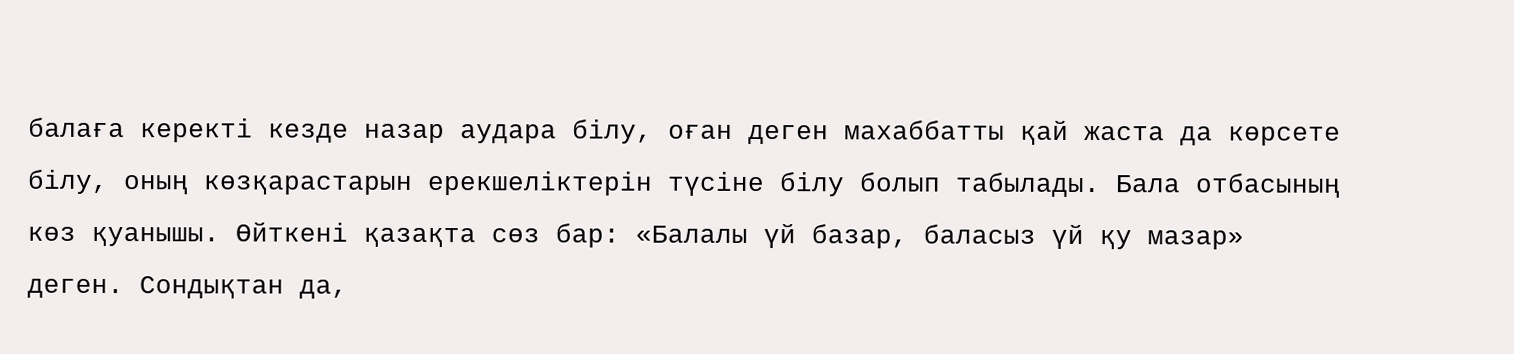балаға керекті кезде назар аудара білу, оған деген махаббатты қай жаста да көрсете білу, оның көзқарастарын ерекшеліктерін түсіне білу болып табылады. Бала отбасының көз қуанышы. Өйткені қазақта сөз бар: «Балалы үй базар, баласыз үй қу мазар» деген. Сондықтан да,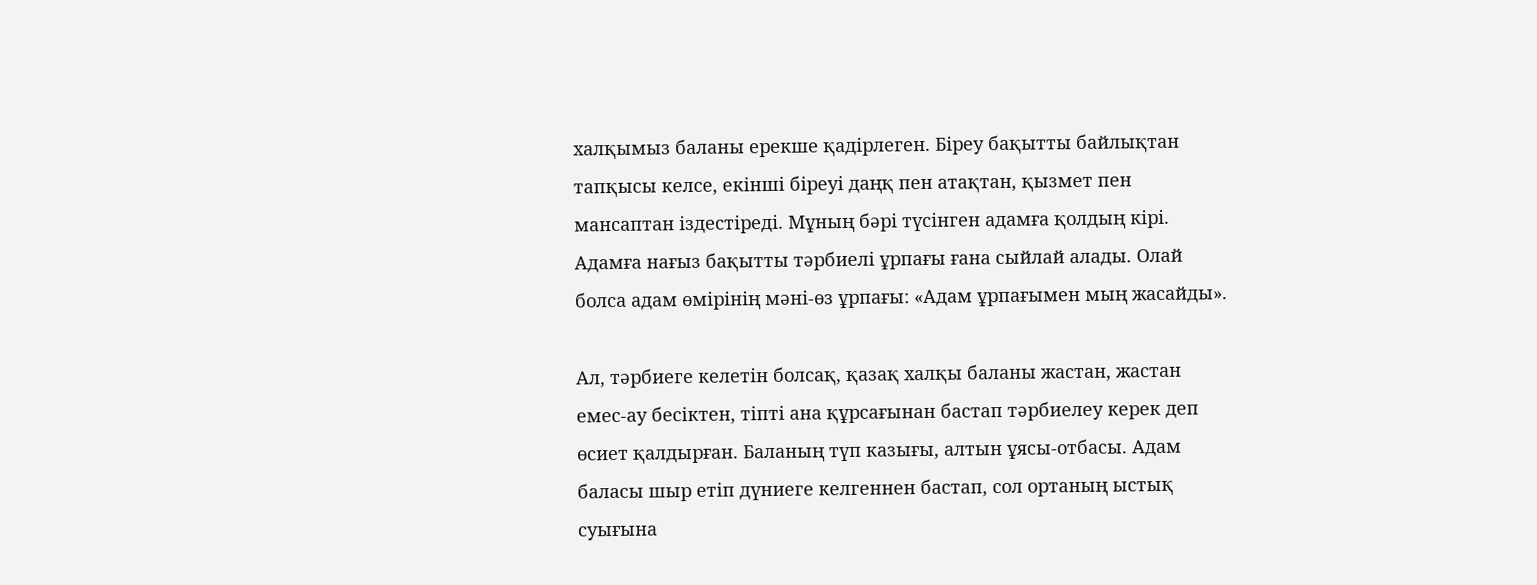халқымыз баланы ерекше қадірлеген. Біреу бақытты байлықтан тапқысы келсе, екінші біреуі даңқ пен атақтан, қызмет пен мансаптан іздестіреді. Мұның бәрі түсінген адамға қолдың кірі. Адамға нағыз бақытты тәрбиелі ұрпағы ғана сыйлай алады. Олай болса адам өмірінің мәні-өз ұрпағы: «Адам ұрпағымен мың жасайды».

Ал, тәрбиеге келетін болсақ, қазақ халқы баланы жастан, жастан емес-ау бесіктен, тіпті ана құрсағынан бастап тәрбиелеу керек деп өсиет қалдырған. Баланың түп казығы, алтын ұясы-отбасы. Адам баласы шыр етіп дүниеге келгеннен бастап, сол ортаның ыстық суығына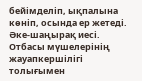бейімделіп, ықпалына көніп, осында ер жетеді. Әке-шаңырақ иесі. Отбасы мүшелерінің жауапкершілігі толығымен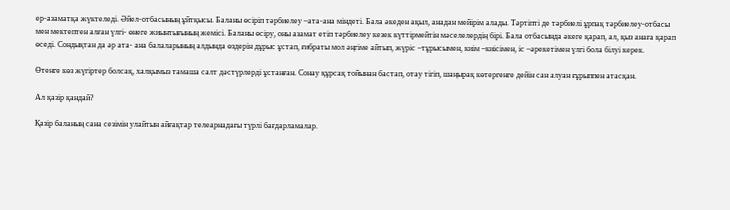ер-азаматқа жүктеледі. Әйел-отбасының ұйтқысы. Баланы өсіріп тәрбиелеу –ата-ана міндеті. Бала әкеден ақыл, анадан мейірім алады. Тәртіпті де тәрбиелі ұрпақ тәрбиелеу-отбасы мен мектептен алған үлгі- өнеге жиынтығының жемісі. Баланы өсіру, оны азамат етіп тәрбиелеу кезек күттірмейтін мәселелердің бірі. Бала отбасында әкеге қарап, ал, қыз анаға қарап өседі. Сондықтан да әр ата- ана балаларының алдында өздерін дұрыс ұстап, ғибраты мол әңгіме айтып, жүріс –тұрысымен, киім –киісімен, іс –әрекетімен үлгі бола білуі керек.

Өтенге көз жүгіртер болсақ, халқымыз тамаша салт дәстүрлерді ұстанған. Сонау құрсақ тойынан бастап, отау тігіп, шаңырақ көтергенге дейін сан алуан ғұрыппен атасқан.

Ал қазір қандай?

Қазір баланың сана сезімін улайтын айғақтар телеарнадағы түрлі бағдарламалар.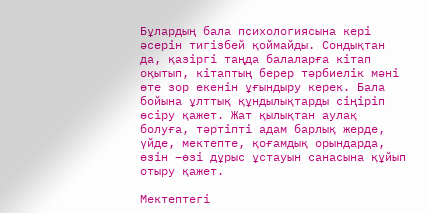Бұлардың бала психологиясына кері әсерін тигізбей қоймайды. Сондықтан да, қазіргі таңда балаларға кітап оқытып, кітаптың берер тәрбиелік мәні өте зор екенін ұғындыру керек. Бала бойына ұлттық құндылықтарды сіңіріп өсіру қажет. Жат қылықтан аулақ болуға, тәртіпті адам барлық жерде, үйде, мектепте, қоғамдық орындарда, өзін –өзі дұрыс ұстауын санасына құйып отыру қажет.

Мектептегі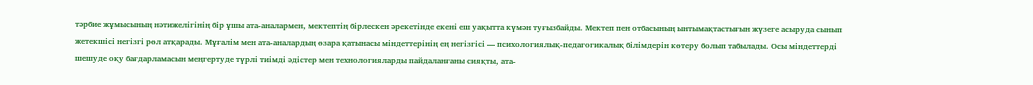тәрбие жұмысының нәтижелігінің бір ұшы ата-аналармен, мектептің бірлескен әрекетінде екені еш уақытта күмән туғызбайды. Мектеп пен отбасының ынтымақтастығын жүзеге асыруда сынып жетекшісі негізгі рөл атқарады. Мұғалім мен ата-аналардың өзара қатынасы міндеттерінің ең негізгісі — психологиялық-педагогикалық білімдерін көтеру болып табылады. Осы міндеттерді шешуде оқу бағдарламасын меңгертуде түрлі тиімді әдістер мен технологияларды пайдаланғаны сияқты, ата-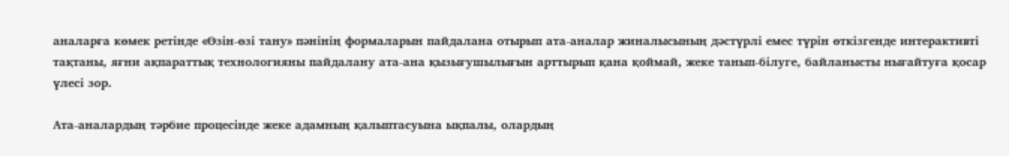аналарға көмек ретінде «Өзін-өзі тану» пәнінің формаларын пайдалана отырып ата-аналар жиналысының дәстүрлі емес түрін өткізгенде интерактивті тақтаны, яғни ақпараттық технологияны пайдалану ата-ана қызығушылығын арттырып қана қоймай, жеке танып-білуге, байланысты нығайтуға қосар үлесі зор.

Ата-аналардың тәрбие процесінде жеке адамның қалыптасуына ықпалы, олардың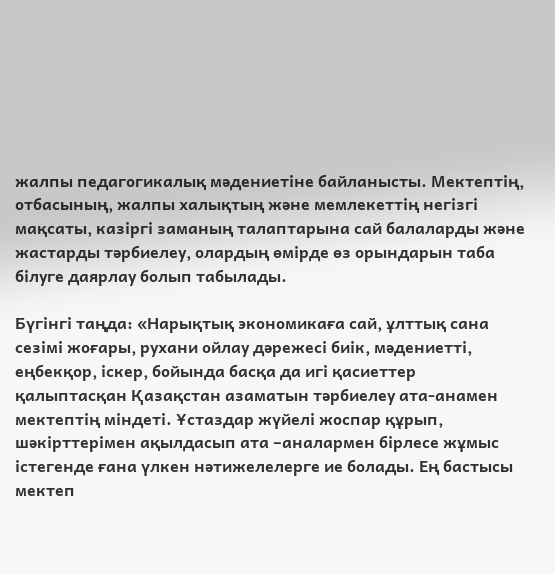жалпы педагогикалық мәдениетіне байланысты. Мектептің, отбасының, жалпы халықтың және мемлекеттің негізгі мақсаты, казіргі заманың талаптарына сай балаларды және жастарды тәрбиелеу, олардың өмірде өз орындарын таба білуге даярлау болып табылады.

Бүгінгі таңда: «Нарықтық экономикаға сай, ұлттық сана сезімі жоғары, рухани ойлау дәрежесі биік, мәдениетті, еңбекқор, іскер, бойында басқа да игі қасиеттер қалыптасқан Қазақстан азаматын тәрбиелеу ата-анамен мектептің міндеті. Ұстаздар жүйелі жоспар құрып, шәкірттерімен ақылдасып ата –аналармен бірлесе жұмыс істегенде ғана үлкен нәтижелелерге ие болады. Ең бастысы мектеп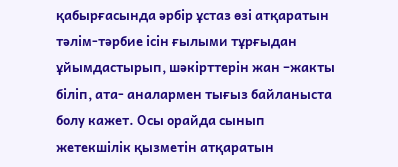қабырғасында әрбір ұстаз өзі атқаратын тәлім-тәрбие ісін ғылыми тұрғыдан ұйымдастырып, шәкірттерін жан –жакты біліп, ата- аналармен тығыз байланыста болу кажет. Осы орайда сынып жетекшілік қызметін атқаратын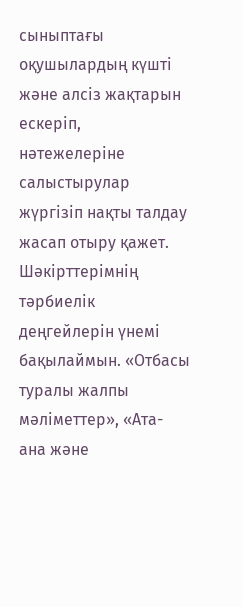сыныптағы оқушылардың күшті және алсіз жақтарын ескеріп, нәтежелеріне салыстырулар жүргізіп нақты талдау жасап отыру қажет. Шәкірттерімнің тәрбиелік деңгейлерін үнемі бақылаймын. «Отбасы туралы жалпы мәліметтер», «Ата- ана және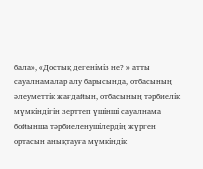бала», «Достық дегеніміз не? » атты сауалнамалар алу барысында, отбасының әлеуметтік жағдайын, отбасының тәрбиелік мүмкіндігін зерттеп үшінші сауалнама бойынша тәрбиеленушілердің жүрген ортасын анықтауға мүмкіндік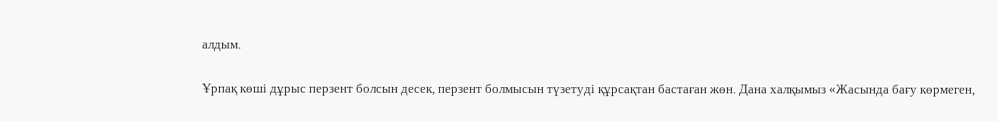алдым.

Ұрпақ көші дұрыс перзент болсын десек, перзент болмысын түзетуді құрсақтан бастаған жөн. Дана халқымыз «Жасында бағу көрмеген,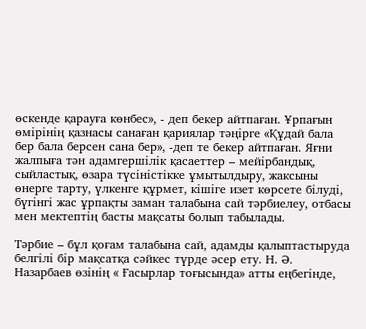өскенде қарауға көнбес», - деп бекер айтпаған. Ұрпағын өмірінің қазнасы санаған қариялар тәңірге «Құдай бала бер бала берсен сана бер», -деп те бекер айтпаған. Яғни жалпыға тән адамгершілік қасаеттер – мейірбандық, сыйластық, өзара түсіністікке ұмытылдыру, жаксыны өнерге тарту, үлкенге құрмет, кішіге изет көрсете білуді, бүгінгі жас ұрпақты заман талабына сай тәрбиелеу, отбасы мен мектептің басты мақсаты болып табылады.

Тәрбие – бұл қоғам талабына сай, адамды қалыптастыруда белгілі бір мақсатқа сәйкес түрде әсер ету. Н. Ә. Назарбаев өзінің « Ғасырлар тоғысында» атты еңбегінде,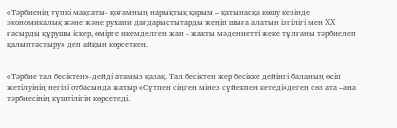«Тәрбиенің түпкі мақсаты- қоғамның нарықтық қарым – қатынасқа көшу кезінде экономикалық және және рухани дағдарыстытарды жеңіп шыға алатын ізгілігі мен XX ғасырды құрушы іскер, өмірге икемделген жан - жакты мәдениетті жеке тұлғаны тәрбиелеп қалыптастыру» деп айқын көрсеткен.


«Тәрбие тал бесіктен»-дейді атамыз қазақ. Тал бесіктен жер бесікке дейінгі баланың өсіп жетілуінің негізі отбасында жатыр «Сүтпен сіңген мінез сүйекпен кетеді»деген сөз ата –ана тәрбиесінің күштілігін көрсетеді.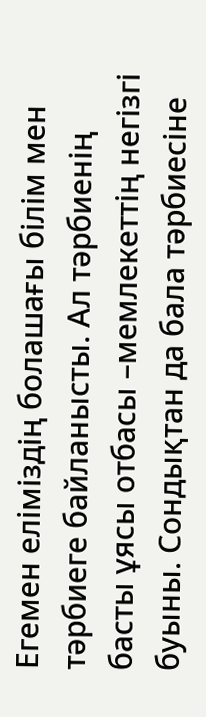Егемен еліміздің болашағы білім мен тәрбиеге байланысты. Ал тәрбиенің басты ұясы отбасы –мемлекеттің негізгі буыны. Сондықтан да бала тәрбиесіне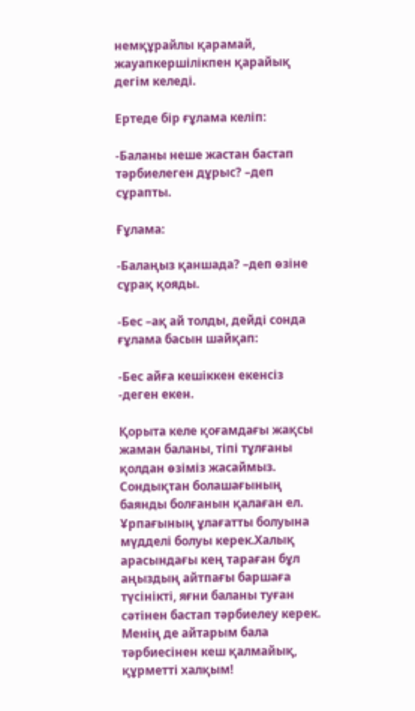немқұрайлы қарамай, жауапкершілікпен қарайық дегім келеді.

Ертеде бір ғұлама келіп:

-Баланы неше жастан бастап тәрбиелеген дұрыс? –деп сұрапты.

Ғұлама:

-Балаңыз қаншада? –деп өзіне сұрақ қояды.

-Бес –ақ ай толды, дейді сонда ғұлама басын шайқап:

-Бес айға кешіккен екенсіз -деген екен.

Қорыта келе қоғамдағы жақсы жаман баланы, тіпі тұлғаны қолдан өзіміз жасаймыз. Сондықтан болашағының баянды болғанын қалаған ел. Ұрпағының ұлағатты болуына мүдделі болуы керек.Халық арасындағы кең тараған бұл аңыздың айтпағы баршаға түсінікті, яғни баланы туған сәтінен бастап тәрбиелеу керек. Менің де айтарым бала тәрбиесінен кеш қалмайық, құрметті халқым!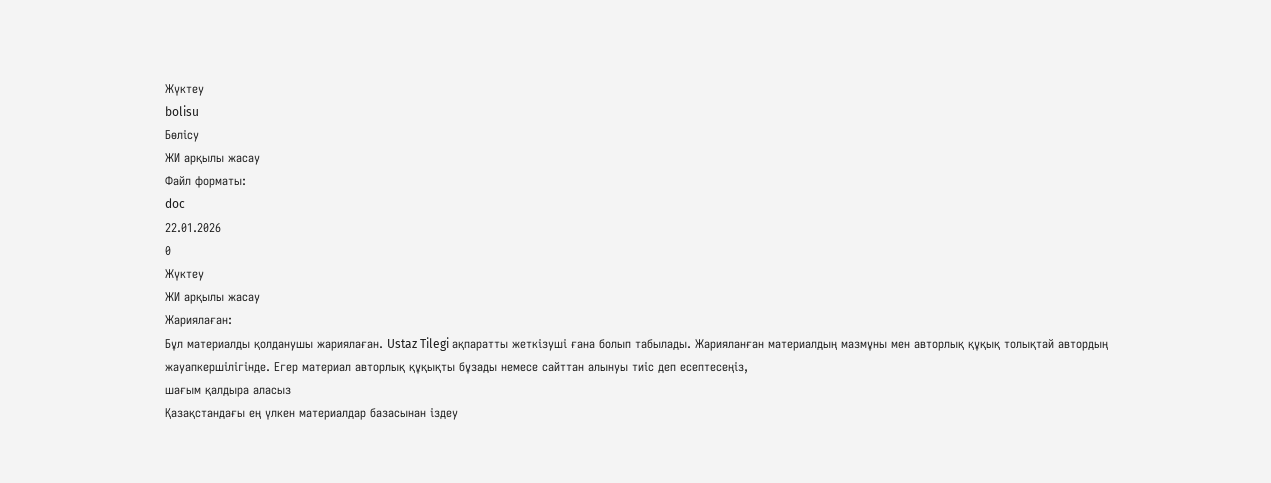Жүктеу
bolisu
Бөлісу
ЖИ арқылы жасау
Файл форматы:
doc
22.01.2026
0
Жүктеу
ЖИ арқылы жасау
Жариялаған:
Бұл материалды қолданушы жариялаған. Ustaz Tilegi ақпаратты жеткізуші ғана болып табылады. Жарияланған материалдың мазмұны мен авторлық құқық толықтай автордың жауапкершілігінде. Егер материал авторлық құқықты бұзады немесе сайттан алынуы тиіс деп есептесеңіз,
шағым қалдыра аласыз
Қазақстандағы ең үлкен материалдар базасынан іздеу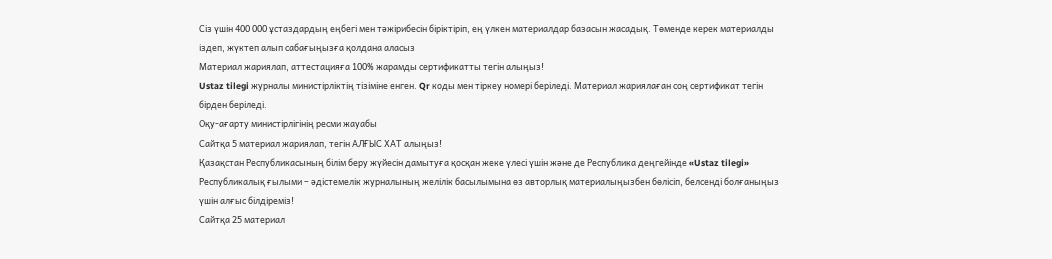Сіз үшін 400 000 ұстаздардың еңбегі мен тәжірибесін біріктіріп, ең үлкен материалдар базасын жасадық. Төменде керек материалды іздеп, жүктеп алып сабағыңызға қолдана аласыз
Материал жариялап, аттестацияға 100% жарамды сертификатты тегін алыңыз!
Ustaz tilegi журналы министірліктің тізіміне енген. Qr коды мен тіркеу номері беріледі. Материал жариялаған соң сертификат тегін бірден беріледі.
Оқу-ағарту министірлігінің ресми жауабы
Сайтқа 5 материал жариялап, тегін АЛҒЫС ХАТ алыңыз!
Қазақстан Республикасының білім беру жүйесін дамытуға қосқан жеке үлесі үшін және де Республика деңгейінде «Ustaz tilegi» Республикалық ғылыми – әдістемелік журналының желілік басылымына өз авторлық материалыңызбен бөлісіп, белсенді болғаныңыз үшін алғыс білдіреміз!
Сайтқа 25 материал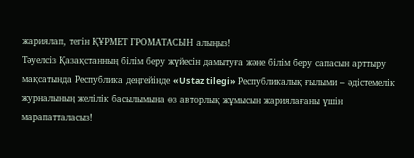жариялап, тегін ҚҰРМЕТ ГРОМАТАСЫН алыңыз!
Тәуелсіз Қазақстанның білім беру жүйесін дамытуға және білім беру сапасын арттыру мақсатында Республика деңгейінде «Ustaz tilegi» Республикалық ғылыми – әдістемелік журналының желілік басылымына өз авторлық жұмысын жариялағаны үшін марапатталасыз!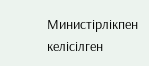Министірлікпен келісілген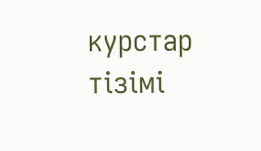курстар тізімі